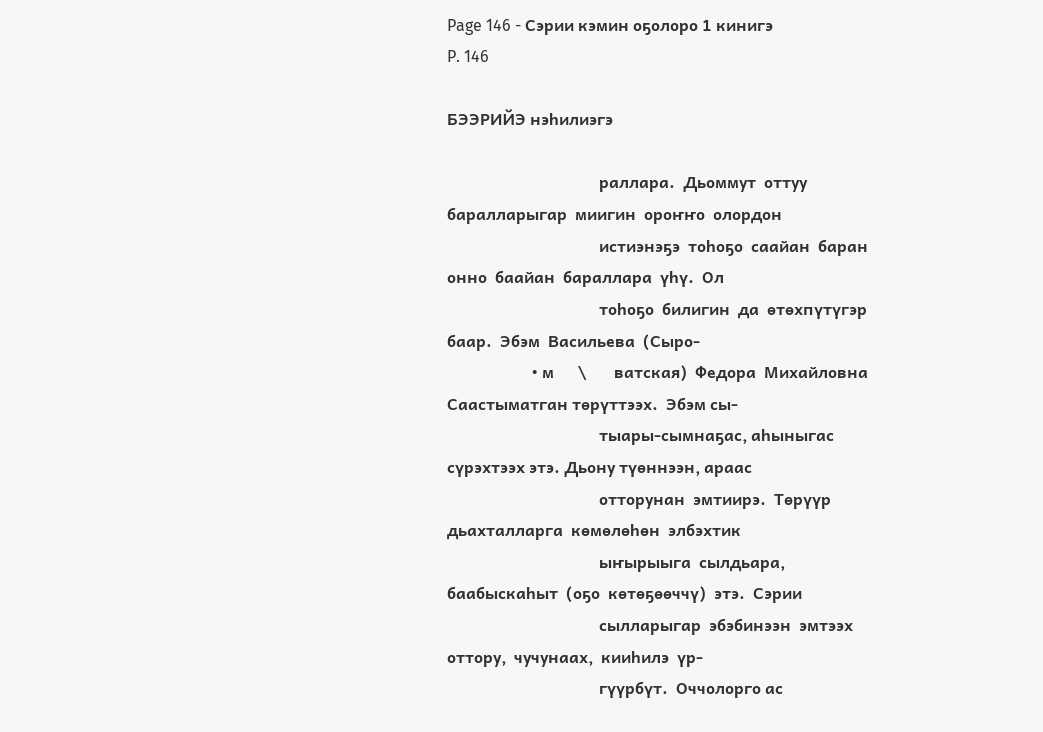Page 146 - Сэрии кэмин оҕолоро 1 кинигэ
P. 146

БЭЭРИЙЭ нэһилиэгэ

                                      раллара.  Дьоммут  оттуу баралларыгар  миигин  ороҥҥо  олордон
                                      истиэнэҕэ  тоһоҕо  саайан  баран  онно  баайан  бараллара  үһү.  Ол
                                      тоһоҕо  билигин  да  өтөхпүтүгэр  баар.  Эбэм  Васильева  (Сыро-
                     • м      \       ватская)  Федора  Михайловна  Саастыматган төрүттээх.  Эбэм сы-
                                      тыары-сымнаҕас, аһыныгас сүрэхтээх этэ. Дьону түөннээн, араас
                                      отторунан  эмтиирэ.  Төрүүр  дьахталларга  көмөлөһөн  элбэхтик
                                      ыҥырыыга  сылдьара,  баабыскаһыт  (оҕо  көтөҕөөччү)  этэ.  Сэрии
                                      сылларыгар  эбэбинээн  эмтээх  оттору,  чучунаах,  кииһилэ  үр-
                                      гүүрбүт.  Оччолорго ас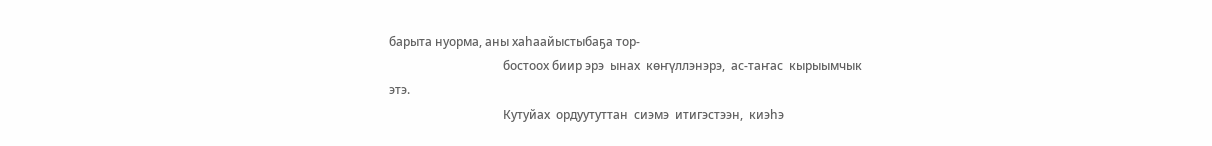барыта нуорма, аны хаһаайыстыбаҕа тор-
                                      бостоох биир эрэ  ынах  көҥүллэнэрэ,  ас-таҥас  кырыымчык этэ.
                                      Кутуйах  ордуутуттан  сиэмэ  итигэстээн,  киэһэ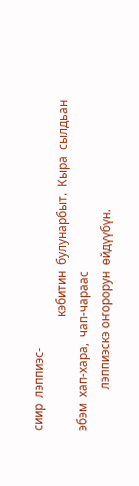сиир  лэппиэс-
                                      кэбитин  булунарбыт.  Кыра  сылдьан  эбэм  хап-хара,  чап-чараас
              лэппиэскэ оҥорорун  өйдүүбүн.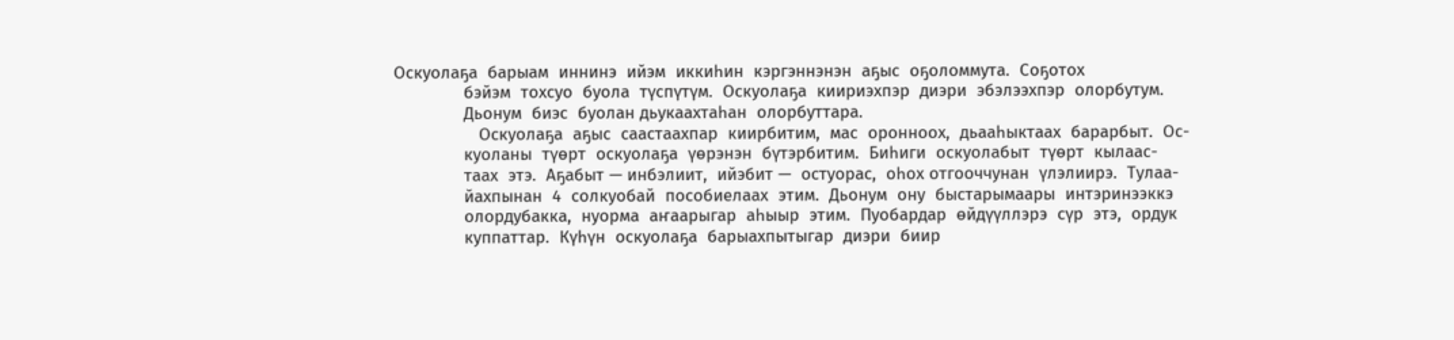Оскуолаҕа  барыам  иннинэ  ийэм  иккиһин  кэргэннэнэн  аҕыс  оҕоломмута.  Соҕотох
              бэйэм  тохсуо  буола  түспүтүм.  Оскуолаҕа  киириэхпэр  диэри  эбэлээхпэр  олорбутум.
              Дьонум  биэс  буолан дьукаахтаһан  олорбуттара.
                 Оскуолаҕа  аҕыс  саастаахпар  киирбитим,  мас  оронноох,  дьааһыктаах  барарбыт.  Ос-
              куоланы  түөрт  оскуолаҕа  үөрэнэн  бүтэрбитим.  Биһиги  оскуолабыт  түөрт  кылаас-
              таах  этэ.  Аҕабыт — инбэлиит,  ийэбит —  остуорас,  оһох отгооччунан  үлэлиирэ.  Тулаа-
              йахпынан  4  солкуобай  пособиелаах  этим.  Дьонум  ону  быстарымаары  интэринээккэ
              олордубакка,  нуорма  аҥаарыгар  аһыыр  этим.  Пуобардар  өйдүүллэрэ  сүр  этэ,  ордук
              куппаттар.  Күһүн  оскуолаҕа  барыахпытыгар  диэри  биир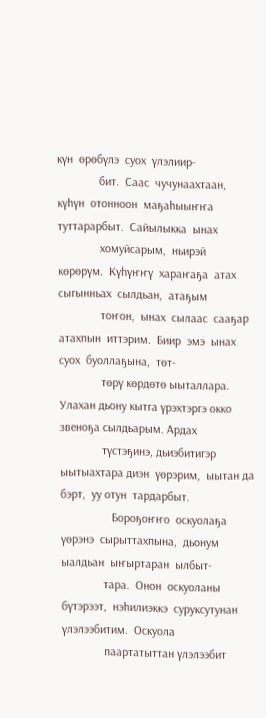күн  өрөбүлэ  суох  үлэлиир-
              бит.  Саас  чучунаахтаан,  күһүн  отонноон  маҕаһыыҥҥа  туттарарбыт.  Сайылыкка  ынах
              хомуйсарым,  ньирэй  көрөрүм.  Күһүҥҥү  хараҥаҕа  атах  сыгынньах  сылдьан,  атаҕым
              тоҥон,  ынах  сылаас  сааҕар  атахпын  иттэрим.  Биир  эмэ  ынах  суох  буоллаҕына,  төт-
              төрү көрдөтө ыыталлара. Улахан дьону кытга үрэхтэргэ окко звеноҕа сылдьарым. Ардах
              түстэҕинэ, дьиэбитигэр  ыытыахтара диэн  үөрэрим,  ыытан да бэрт,  уу отун  тардарбыт.
                 Бороҕоҥҥо  оскуолаҕа  үөрэнэ  сырыттахпына,  дьонум  ыалдьан  ыҥыртаран  ылбыт-
              тара.  Онон  оскуоланы  бүтэрээт,  нэһилиэккэ  суруксутунан  үлэлээбитим.  Оскуола
              паартатыттан үлэлээбит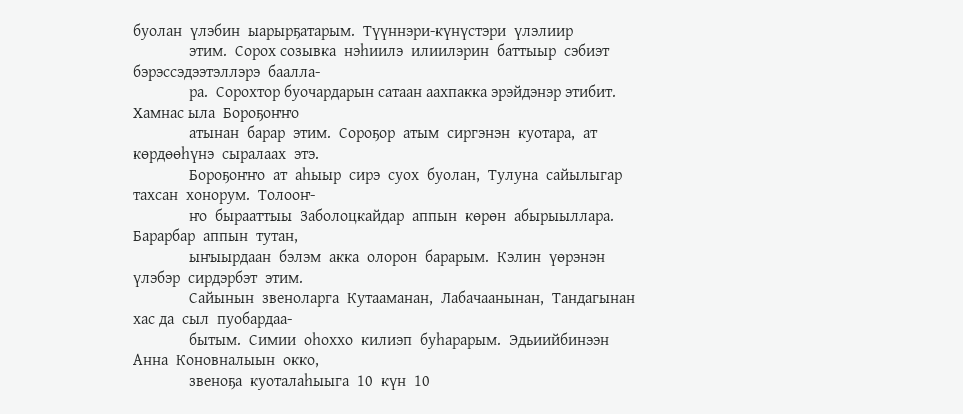буолан  үлэбин  ыарырҕатарым.  Түүннэри-күнүстэри  үлэлиир
              этим.  Сорох созывка  нэһиилэ  илиилэрин  баттыыр  сэбиэт бэрэссэдээтэллэрэ  баалла-
              ра.  Сорохтор буочардарын сатаан аахпакка эрэйдэнэр этибит. Хамнас ыла  Бороҕоҥҥо
              атынан  барар  этим.  Сороҕор  атым  сиргэнэн  куотара,  ат  көрдөөһүнэ  сыралаах  этэ.
              Бороҕоҥҥо  ат  аһыыр  сирэ  суох  буолан,  Тулуна  сайылыгар  тахсан  хонорум.  Толооҥ-
              ҥо  бырааттыы  Заболоцкайдар  аппын  көрөн  абырыыллара.  Барарбар  аппын  тутан,
              ыҥыырдаан  бэлэм  акка  олорон  барарым.  Кэлин  үөрэнэн  үлэбэр  сирдэрбэт  этим.
              Сайынын  звеноларга  Кутааманан,  Лабачаанынан,  Тандагынан  хас да  сыл  пуобардаа-
              бытым.  Симии  оһоххо  килиэп  буһарарым.  Эдьиийбинээн  Анна  Коновналыын  окко,
              звеноҕа  куоталаһыыга  10  күн  10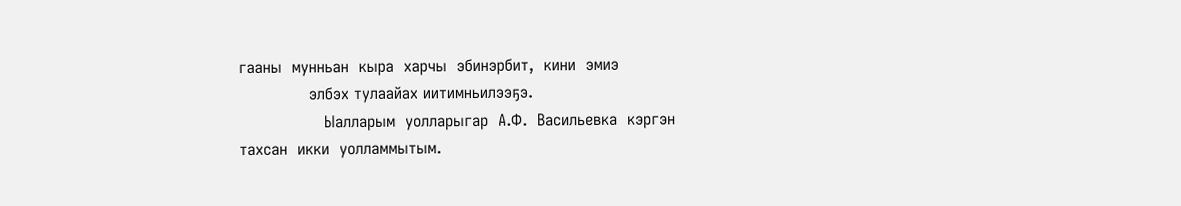гааны  мунньан  кыра  харчы  эбинэрбит,  кини  эмиэ
              элбэх тулаайах иитимньилээҕэ.
                 Ыалларым  уолларыгар  А.Ф.  Васильевка  кэргэн  тахсан  икки  уолламмытым.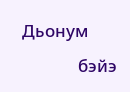Дьонум
              бэйэ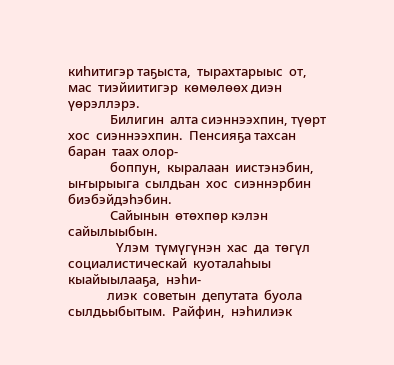киһитигэр таҕыста,  тырахтарыыс  от,  мас  тиэйиитигэр  көмөлөөх диэн  үөрэллэрэ.
              Билигин  алта сиэннээхпин, түөрт хос  сиэннээхпин.  Пенсияҕа тахсан  баран  таах олор-
              боппун,  кыралаан  иистэнэбин,  ыҥырыыга  сылдьан  хос  сиэннэрбин  биэбэйдэһэбин.
              Сайынын  өтөхпөр кэлэн  сайылыыбын.
                Үлэм  түмүгүнэн  хас  да  төгүл  социалистическай  куоталаһыы  кыайыылааҕа,  нэһи-
             лиэк  советын  депутата  буола  сылдьыбытым.  Райфин,  нэһилиэк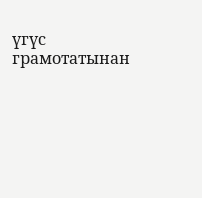үгүс  грамотатынан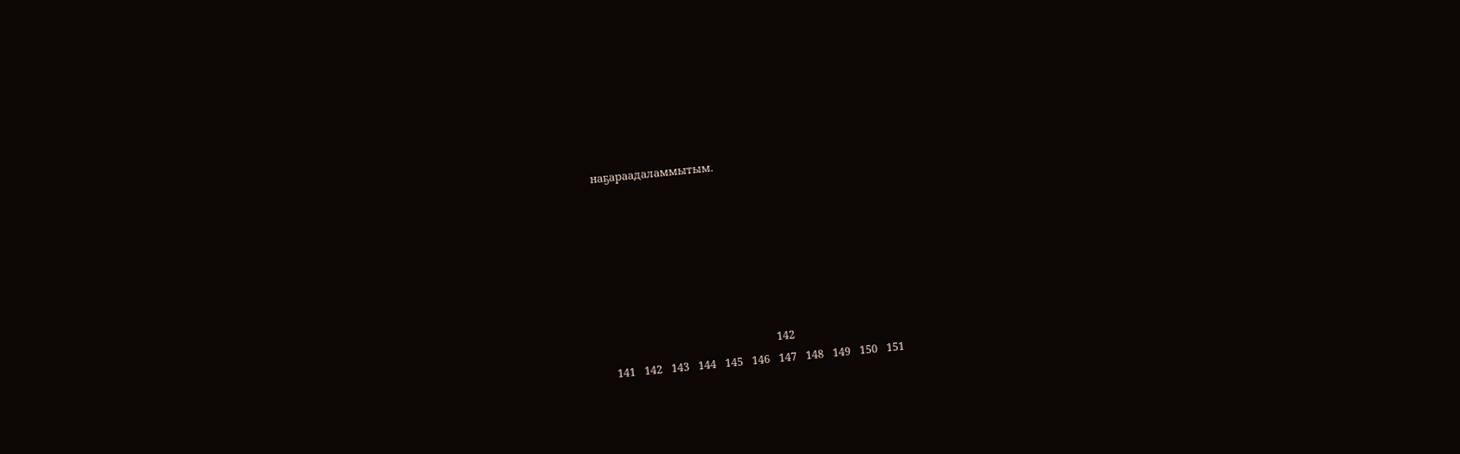наҕараадаламмытым.







                                                         142
   141   142   143   144   145   146   147   148   149   150   151